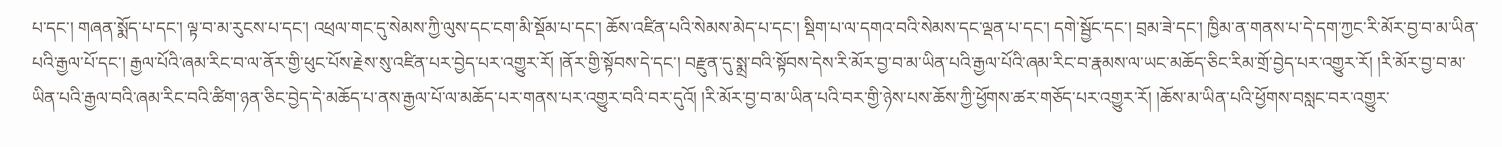པ་དང་། གཞན་སྨོད་པ་དང་། ལྟ་བ་མ་རུངས་པ་དང་། འཕྲལ་གང་དུ་སེམས་ཀྱི་ལུས་དང་ངག་མི་སྡོམ་པ་དང་། ཆོས་འཛིན་པའི་སེམས་མེད་པ་དང་། སྡིག་པ་ལ་དགའ་བའི་སེམས་དང་ལྡན་པ་དང་། དགེ་སྦྱོང་དང་། བྲམ་ཟེ་དང་། ཁྱིམ་ན་གནས་པ་དེ་དག་ཀྱང་རི་མོར་བྱ་བ་མ་ཡིན་པའི་རྒྱལ་པོ་དང་། རྒྱལ་པོའི་ཞམ་རིང་བ་ལ་ནོར་གྱི་ཕུང་པོས་རྗེས་སུ་འཛིན་པར་བྱེད་པར་འགྱུར་རོ། །ནོར་གྱི་སྟོབས་དེ་དང་། བརྫུན་དུ་སྨྲ་བའི་སྟོབས་དེས་རི་མོར་བྱ་བ་མ་ཡིན་པའི་རྒྱལ་པོའི་ཞམ་རིང་བ་རྣམས་ལ་ཡང་མཆོད་ཅིང་རིམ་གྲོ་བྱེད་པར་འགྱུར་རོ། །རི་མོར་བྱ་བ་མ་ཡིན་པའི་རྒྱལ་བའི་ཞམ་རིང་བའི་ཚིག་ཉན་ཅིང་བྱེད་དེ་མཆོད་པ་ནས་རྒྱལ་པོ་ལ་མཆོད་པར་གནས་པར་འགྱུར་བའི་བར་དུའོ། །རི་མོར་བྱ་བ་མ་ཡིན་པའི་བར་གྱི་ཉེས་པས་ཆོས་ཀྱི་ཕྱོགས་ཚར་གཅོད་པར་འགྱུར་རོ། །ཆོས་མ་ཡིན་པའི་ཕྱོགས་བསླང་བར་འགྱུར་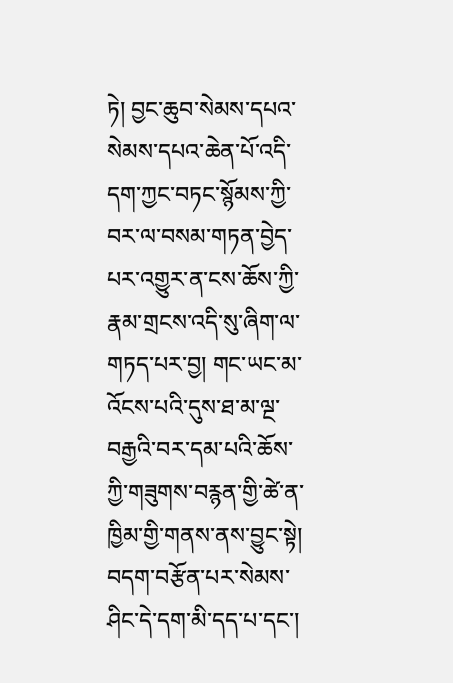ཏེ། བྱང་ཆུབ་སེམས་དཔའ་སེམས་དཔའ་ཆེན་པོ་འདི་དག་ཀྱང་བཏང་སྙོམས་ཀྱི་བར་ལ་བསམ་གཏན་བྱེད་པར་འགྱུར་ན་ངས་ཆོས་ཀྱི་རྣམ་གྲངས་འདི་སུ་ཞིག་ལ་གཏད་པར་བྱ། གང་ཡང་མ་འོངས་པའི་དུས་ཐ་མ་ལྔ་བརྒྱའི་བར་དམ་པའི་ཆོས་ཀྱི་གཟུགས་བརྙན་གྱི་ཚེ་ན་ཁྱིམ་གྱི་གནས་ནས་བྱུང་སྟེ། བདག་བརྩོན་པར་སེམས་ཤིང་དེ་དག་མི་དད་པ་དང་།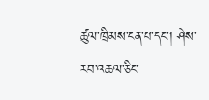ཚུལ་ཁྲིམས་ངན་པ་དང་། ཤེས་རབ་འཆལ་ཅིང་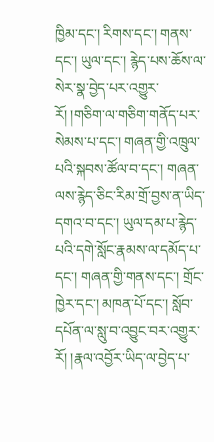ཁྱིམ་དང་། རིགས་དང་། གནས་དང་། ཡུལ་དང་། རྙེད་པས་ཆོས་ལ་སེར་སྣ་བྱེད་པར་འགྱུར་རོ། །གཅིག་ལ་གཅིག་གནོད་པར་སེམས་པ་དང་། གཞན་གྱི་འཁྲུལ་པའི་སྐབས་ཚོལ་བ་དང་། གཞན་ལས་རྙེད་ཅིང་རིམ་གྲོ་བྱས་ན་ཡིད་དགའ་བ་དང་། ཡུལ་དམ་པ་རྙེད་པའི་དགེ་སློང་རྣམས་ལ་དམོད་པ་དང་། གཞན་གྱི་གནས་དང་། གྲོང་ཁྱེར་དང་། མཁན་པོ་དང་། སློབ་དཔོན་ལ་སླུ་བ་འབྱུང་བར་འགྱུར་རོ། །རྣལ་འབྱོར་ཡིད་ལ་བྱེད་པ་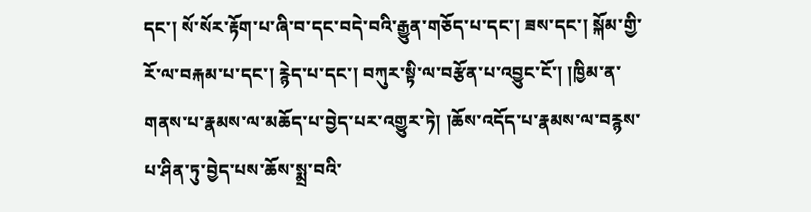དང་། སོ་སོར་རྟོག་པ་ཞི་བ་དང་བདེ་བའི་རྒྱུན་གཅོད་པ་དང་། ཟས་དང་། སྐོམ་གྱི་རོ་ལ་བརྐམ་པ་དང་། རྙེད་པ་དང་། བཀུར་སྟི་ལ་བརྩོན་པ་འབྱུང་ངོ་། །ཁྱིམ་ན་གནས་པ་རྣམས་ལ་མཆོད་པ་བྱེད་པར་འགྱུར་ཏེ། །ཆོས་འདོད་པ་རྣམས་ལ་བརྙས་པ་ཤིན་ཏུ་བྱེད་པས་ཆོས་སྨྲ་བའི་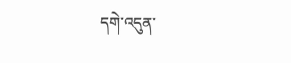དགེ་འདུན་